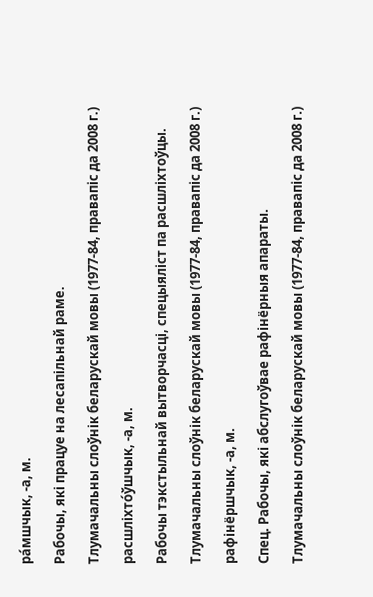ра́мшчык, ‑а, м.

Рабочы, які працуе на лесапільнай раме.

Тлумачальны слоўнік беларускай мовы (1977-84, правапіс да 2008 г.)

расшліхто́ўшчык, ‑а, м.

Рабочы тэкстыльнай вытворчасці, спецыяліст па расшліхтоўцы.

Тлумачальны слоўнік беларускай мовы (1977-84, правапіс да 2008 г.)

рафінёршчык, ‑а, м.

Спец. Рабочы, які абслугоўвае рафінёрныя апараты.

Тлумачальны слоўнік беларускай мовы (1977-84, правапіс да 2008 г.)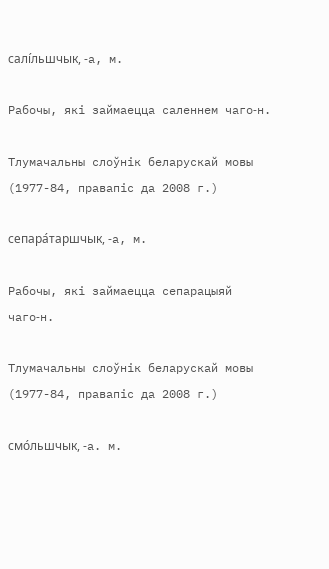салі́льшчык, ‑а, м.

Рабочы, які займаецца саленнем чаго‑н.

Тлумачальны слоўнік беларускай мовы (1977-84, правапіс да 2008 г.)

сепара́таршчык, ‑а, м.

Рабочы, які займаецца сепарацыяй чаго‑н.

Тлумачальны слоўнік беларускай мовы (1977-84, правапіс да 2008 г.)

смо́льшчык, ‑а. м.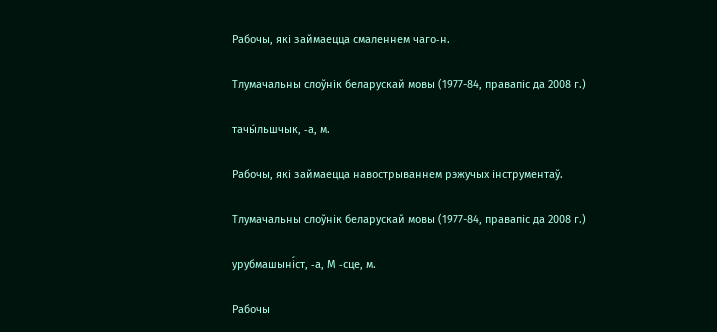Рабочы, які займаецца смаленнем чаго‑н.

Тлумачальны слоўнік беларускай мовы (1977-84, правапіс да 2008 г.)

тачы́льшчык, ‑а, м.

Рабочы, які займаецца навострываннем рэжучых інструментаў.

Тлумачальны слоўнік беларускай мовы (1977-84, правапіс да 2008 г.)

урубмашыні́ст, ‑а, М ‑сце, м.

Рабочы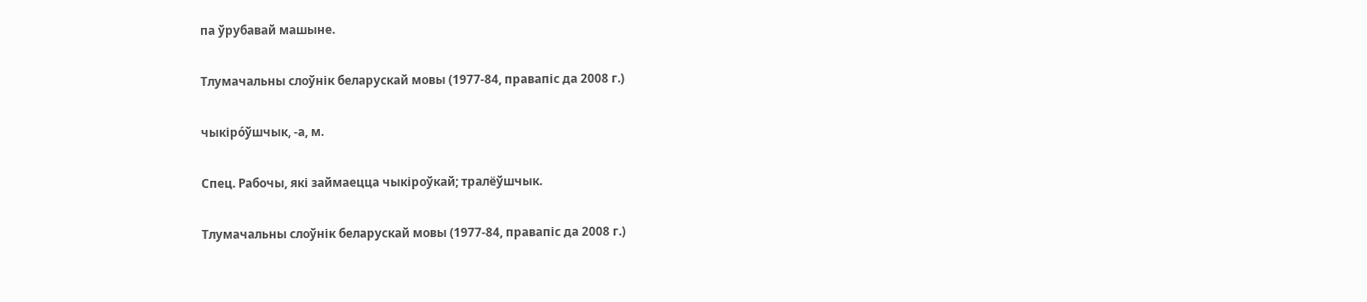па ўрубавай машыне.

Тлумачальны слоўнік беларускай мовы (1977-84, правапіс да 2008 г.)

чыкіро́ўшчык, ‑а, м.

Спец. Рабочы, які займаецца чыкіроўкай; тралёўшчык.

Тлумачальны слоўнік беларускай мовы (1977-84, правапіс да 2008 г.)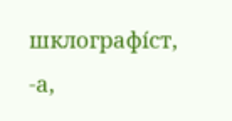шклографі́ст, ‑а,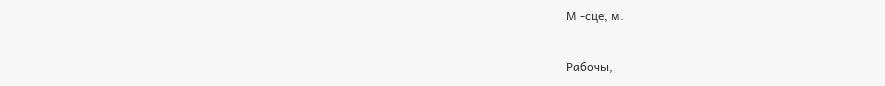М ‑сце, м.

Рабочы,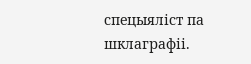спецыяліст па шклаграфіі.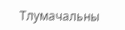Тлумачальны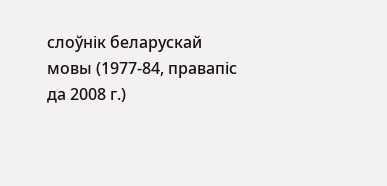слоўнік беларускай мовы (1977-84, правапіс да 2008 г.)